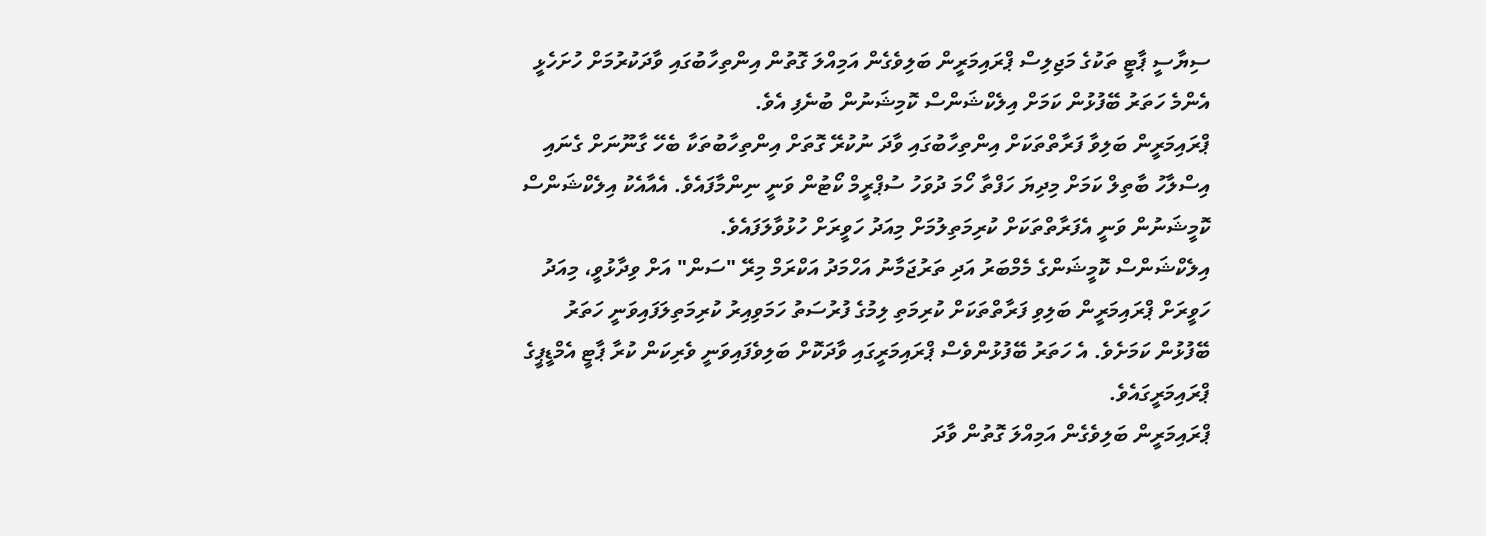ސިޔާސީ ޕާޓީ ތަކުގެ މަޖިލިސް ޕްރައިމަރީން ބަލިވެގެން އަމިއްލަ ގޮތުން އިންތިހާބުގައި ވާދަކުރުމަށް ހުށަހެޅީ އެންމެ ހަތަރު ބޭފުޅުން ކަމަށް އިލެކްޝަންސް ކޮމިޝަނުން ބުނެފި އެވެ.
ޕްރައިމަރީން ބަލިވާ ފަރާތްތަކަށް އިންތިހާބުގައި ވާދަ ނުކުރޭ ގޮތަށް އިންތިހާބުތަކާ ބެހޭ ގާނޫނަށް ގެނައި އިސްލާހު ބާތިލް ކަމަށް މިދިޔަ ހަފްތާ ހޯމަ ދުވަހު ސުޕްރީމް ކޯޓުން ވަނީ ނިންމާފައެވެ. އެއާއެކު އިލެކްޝަންސް ކޮމީޝަނުން ވަނީ އެފަރާތްތަކަށް ކުރިމަތިލުމަށް މިއަދު ހަވީރަށް ހުޅުވާލަފައެވެ.
އިލެކްޝަންސް ކޮމީޝަންގެ މެމްބަރު އަދި ތަރުޖަމާނު އަހްމަދު އަކްރަމް މިރޭ "ސަން" އަށް ވިދާޅުވީ، މިއަދު ހަވީރަށް ޕްރައިމަރީން ބަލިވި ފަރާތްތަކަށް ކުރިމަތި ލިމުގެ ފުރުސަތު ހަމަވިއިރު ކުރިމަތިލަފައިވަނީ ހަތަރު ބޭފުޅުން ކަމަށެވެ. އެ ހަތަރު ބޭފުޅުންވެސް ޕްރައިމަރީގައި ވާދަކޮށް ބަލިވެފައިވަނީ ވެރިކަން ކުރާ ޕާޓީ އެމްޑީޕީގެ ޕްރައިމަރީގައެވެ.
ޕްރައިމަރީން ބަލިވެގެން އަމިއްލަ ގޮތުން ވާދަ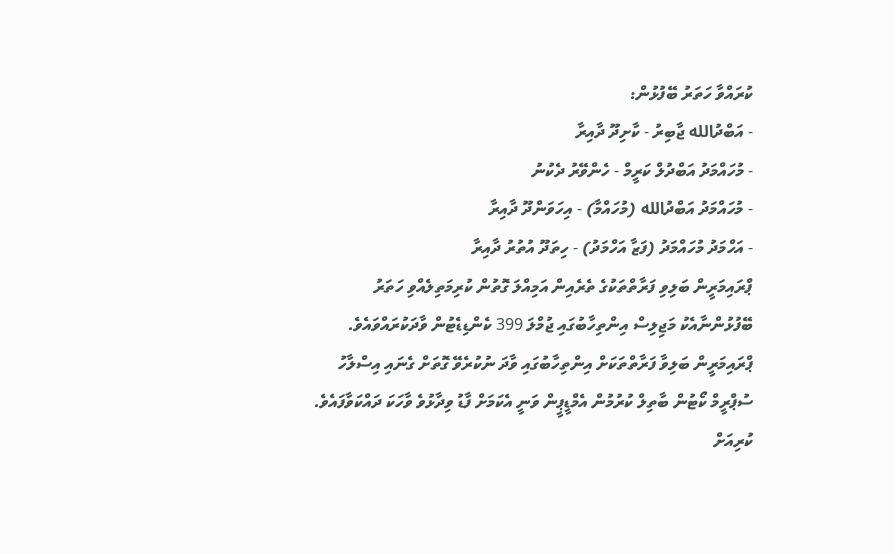ކުރައްވާ ހަތަރު ބޭފުޅުން:
- އަބްދުالله ޖާބިރު - ކާށިދޫ ދާއިރާ
- މުހައްމަދު އަބްދުލް ކަރީމް - ހެންވޭރު ދެކުނު
- މުހައްމަދު އަބްދުالله (މުހައްމާ) - އިހަވަންދޫ ދާއިރާ
- އަހްމަދު މުހައްމަދު (ފަޒާ އަހްމަދު) - ހިތަދޫ އުތުރު ދާއިރާ
ޕްރައިމަރީން ބަލިވި ފަރާތްތަކުގެ ތެރެއިން އަމިއްލަ ގޮތުން ކުރިމަތިލެއްވި ހަތަރު ބޭފުޅުންނާއެކު މަޖިލިސް އިންތިހާބުގައި ޖުމްލަ 399 ކެންޑިޑެޓުން ވާދަކުރައްވައެވެ.
ޕްރައިމަރީން ބަލިވާ ފަރާތްތަކަށް އިންތިހާބުގައި ވާދަ ނުކުރެވޭ ގޮތަށް ގެނައި އިސްލާހު ސުޕްރީމް ކޯޓުން ބާތިލް ކުރުމުން އެމްޑީޕީން ވަނީ އެކަމަށް ފާޑު ވިދާޅުވެ ވާހަކަ ދައްކަވާފައެވެ.
ކުރިއަށް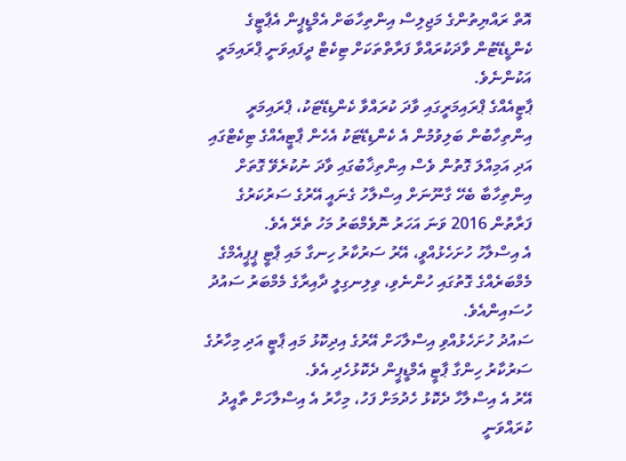އޮތް ރައްޔިތުންގެ މަޖިލިސް އިންތިހާބަށް އެމްޑީޕީން އެޕާޓީގެ ކެންޑީޑޭޓުން ވާދަކުރައްވާ ފަރާތްތަކަށް ޓިކެޓް ދީފައިވަނީ ޕްރައިމަރީ އަކުންނެވެ.
ޕާޓީއެއްގެ ޕްރައިމަރީގައި ވާދަ ކުރައްވާ ކެންޑިޑޭޓަކު، ޕްރައިމަރީ އިންތިހާބުން ބަލިވުމުން އެ ކެންޑިޑޭޓަކު އެހެން ޕާޓީއެއްގެ ޓިކެޓްގައި އަދި އަމިއްލަ ގޮތުން ވެސް އިންތިޚާބުގައި ވާދަ ނުކުރެވޭ ގޮތަށް އިންތިހާބާ ބެހޭ ގާނޫނަށް އިސްލާހު ގެނައީ އޭރުގެ ސަރުކަރުގެ ފަރާތުން 2016 ވަނަ އަހަރު ނޮވެމްބަރު މަހު ތެރޭ އެވެ.
އެ އިސްލާހު ހުށަހެޅުއްވީ، އޭރު ސަރުކާރު ހިނގާ މައި ޕާޓީ ޕީޕީއެމްގެ މެމްބަރެއްގެ ގޮތުގައި ހުންނެވި، ވިލިނގިލީ ދާއިރާގެ މެމްބަރު ސައުދު ހުސައިންއެވެ.
ސައުދު ހުށަހެޅުއްވި އިސްލާހަށް އޭރުގެ އިދިކޮޅު މައި ޕާޓީ އަދި މިހާރުގެ ސަރުކާރު ހިންގާ ޕާޓީ އެމްޑީޕީން ދެކޮޅުހެދި އެވެ.
އޭރު އެ އިސްލާހާ ދެކޮޅު ހެދުމަށް ފަހު، މިހާރު އެ އިސްލާހަށް ތާއީދު ކުރައްވަނީ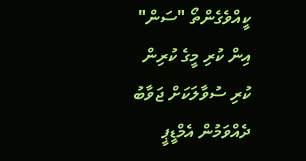ކީއްވެގެންތޯ "ސަން" އިން ކުރި މީގެ ކުރިން ކުރި ސުވާލަކަށް ޖަވާބު ދެއްވަމުން އެމްޑީޕީ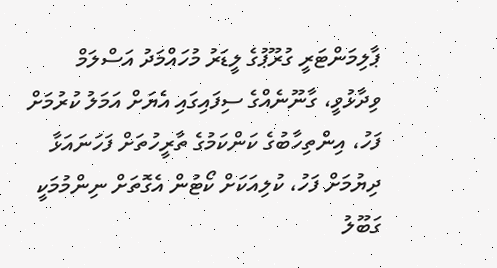ޕާލިމަންޓަރީ ގުރޫޕުގެ ލީޑަރު މުހައްމަދު އަސްލަމް ވިދާޅުވީ، ގާނޫނެއްގެ ސިފައިގައި އެޔަށް އަމަލު ކުރުމަށް ފަހު، އިންތިހާބުގެ ކަންކަމުގެ ތާރީހުތަށް ފަހަނައަޅާ ދިޔުމަށް ފަހު، ކުލިއަކަށް ކޯޓުން އެގޮތަށް ނިންމުމަކީ ގަބޫލު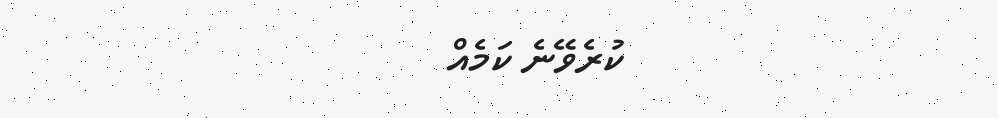ކުރެވޭނެ ކަމެއް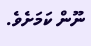ނޫން ކަމަށެވެ.